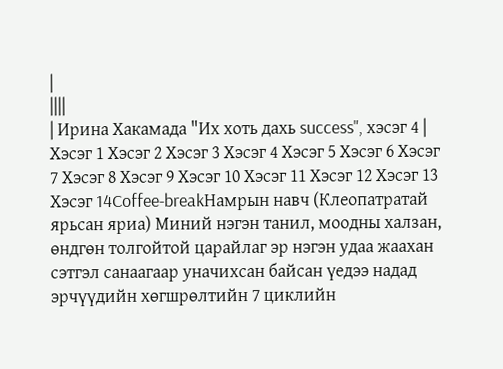|
||||
| Ирина Хакамада "Их хоть дахь success", хэсэг 4 |
Хэсэг 1 Хэсэг 2 Хэсэг 3 Хэсэг 4 Хэсэг 5 Хэсэг 6 Хэсэг 7 Хэсэг 8 Хэсэг 9 Хэсэг 10 Хэсэг 11 Хэсэг 12 Хэсэг 13 Хэсэг 14Coffee-breakНамрын навч (Клеопатратай ярьсан яриа) Миний нэгэн танил, моодны халзан, өндгөн толгойтой царайлаг эр нэгэн удаа жаахан сэтгэл санаагаар уначихсан байсан үедээ надад эрчүүдийн хөгшрөлтийн 7 циклийн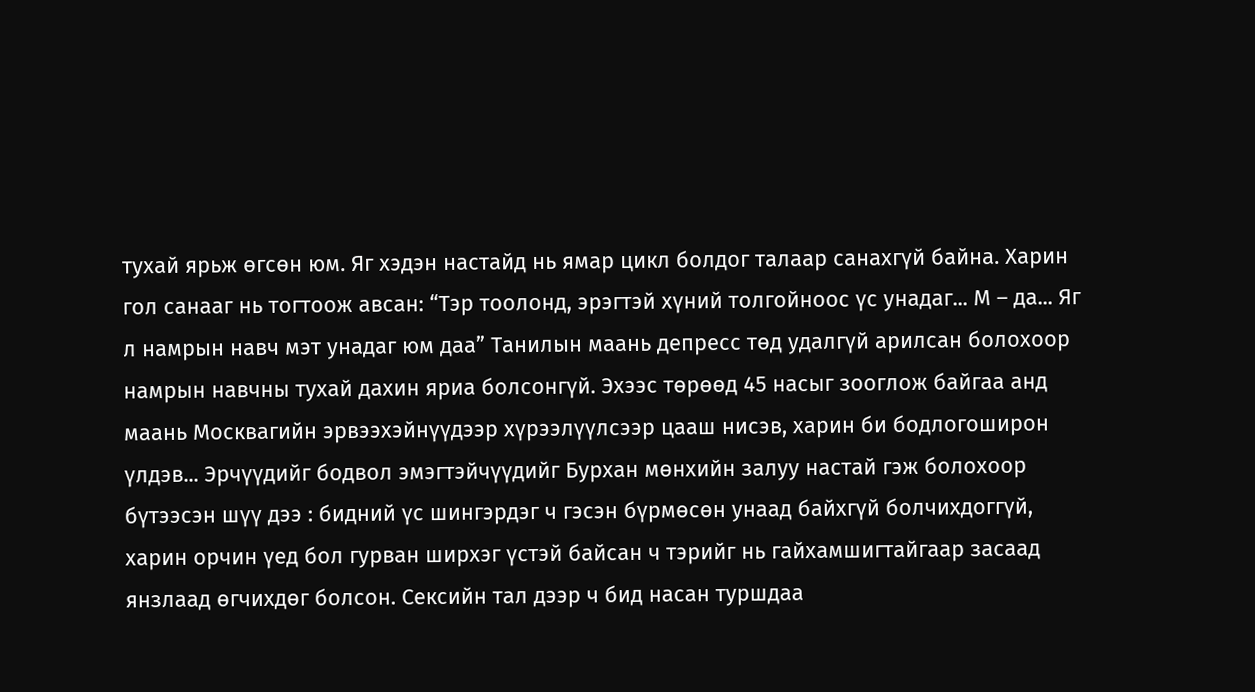тухай ярьж өгсөн юм. Яг хэдэн настайд нь ямар цикл болдог талаар санахгүй байна. Харин гол санааг нь тогтоож авсан: “Тэр тоолонд, эрэгтэй хүний толгойноос үс унадаг... М – да... Яг л намрын навч мэт унадаг юм даа” Танилын маань депресс төд удалгүй арилсан болохоор намрын навчны тухай дахин яриа болсонгүй. Эхээс төрөөд 45 насыг зооглож байгаа анд маань Москвагийн эрвээхэйнүүдээр хүрээлүүлсээр цааш нисэв, харин би бодлогоширон үлдэв... Эрчүүдийг бодвол эмэгтэйчүүдийг Бурхан мөнхийн залуу настай гэж болохоор бүтээсэн шүү дээ : бидний үс шингэрдэг ч гэсэн бүрмөсөн унаад байхгүй болчихдоггүй, харин орчин үед бол гурван ширхэг үстэй байсан ч тэрийг нь гайхамшигтайгаар засаад янзлаад өгчихдөг болсон. Сексийн тал дээр ч бид насан туршдаа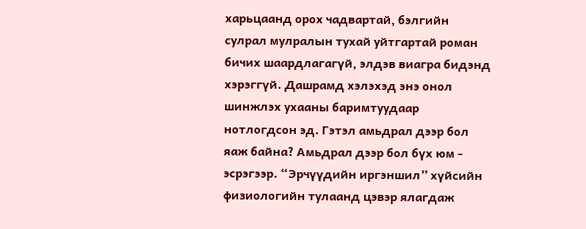харьцаанд орох чадвартай, бэлгийн сулрал мулралын тухай уйтгартай роман бичих шаардлагагүй, элдэв виагра бидэнд хэрэггүй. Дашрамд хэлэхэд энэ онол шинжлэх ухааны баримтуудаар нотлогдсон эд. Гэтэл амьдрал дээр бол яаж байна? Амьдрал дээр бол бүх юм - эсрэгээр. “Эрчүүдийн иргэншил” хүйсийн физиологийн тулаанд цэвэр ялагдаж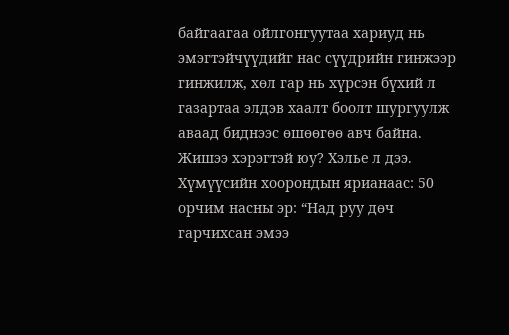байгаагаа ойлгонгуутаа хариуд нь эмэгтэйчүүдийг нас сүүдрийн гинжээр гинжилж, хөл гар нь хүрсэн бүхий л газартаа элдэв хаалт боолт шургуулж аваад биднээс өшөөгөө авч байна. Жишээ хэрэгтэй юу? Хэлье л дээ. Хүмүүсийн хоорондын ярианаас: 50 орчим насны эр: “Над руу дөч гарчихсан эмээ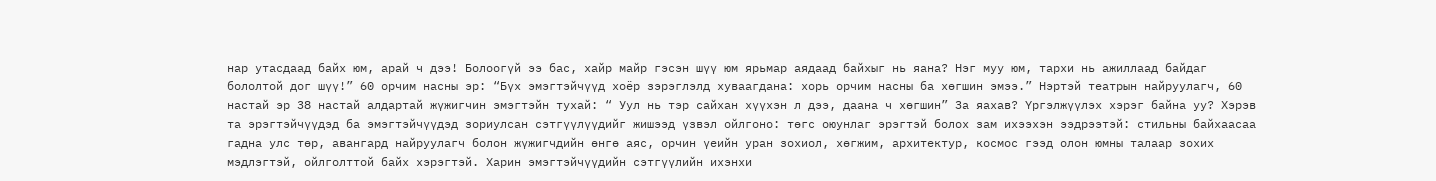нар утасдаад байх юм, арай ч дээ! Болоогүй ээ бас, хайр майр гэсэн шүү юм ярьмар аядаад байхыг нь яана? Нэг муу юм, тархи нь ажиллаад байдаг бололтой дог шүү!” 60 орчим насны эр: “Бүх эмэгтэйчүүд хоёр зэрэглэлд хуваагдана: хорь орчим насны ба хөгшин эмээ.” Нэртэй театрын найруулагч, 60 настай эр 38 настай алдартай жүжигчин эмэгтэйн тухай: “ Уул нь тэр сайхан хүүхэн л дээ, даана ч хөгшин” За яахав? Үргэлжүүлэх хэрэг байна уу? Хэрэв та эрэгтэйчүүдэд ба эмэгтэйчүүдэд зориулсан сэтгүүлүүдийг жишээд үзвэл ойлгоно: төгс оюунлаг эрэгтэй болох зам ихээхэн ээдрээтэй: стильны байхаасаа гадна улс төр, авангард найруулагч болон жүжигчдийн өнгө аяс, орчин үеийн уран зохиол, хөгжим, архитектур, космос гээд олон юмны талаар зохих мэдлэгтэй, ойлголттой байх хэрэгтэй. Харин эмэгтэйчүүдийн сэтгүүлийн ихэнхи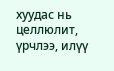хуудас нь целлюлит, үрчлээ, илүү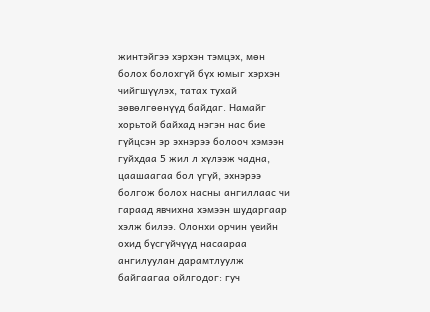жинтэйгээ хэрхэн тэмцэх, мөн болох болохгүй бүх юмыг хэрхэн чийгшүүлэх, татах тухай зөвөлгөөнүүд байдаг. Намайг хорьтой байхад нэгэн нас бие гүйцсэн эр эхнэрээ болооч хэмээн гуйхдаа 5 жил л хүлээж чадна, цаашаагаа бол үгүй, эхнэрээ болгож болох насны ангиллаас чи гараад явчихна хэмээн шударгаар хэлж билээ. Олонхи орчин үеийн охид бүсгүйчүүд насаараа ангилуулан дарамтлуулж байгаагаа ойлгодог: гуч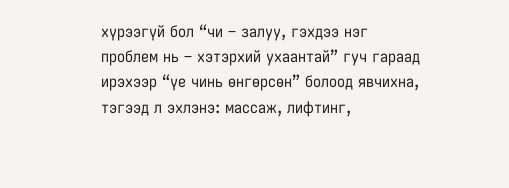хүрээгүй бол “чи – залуу, гэхдээ нэг проблем нь – хэтэрхий ухаантай” гуч гараад ирэхээр “үе чинь өнгөрсөн” болоод явчихна, тэгээд л эхлэнэ: массаж, лифтинг,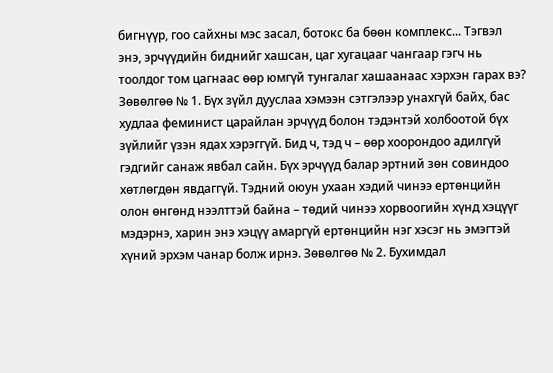бигнүүр, гоо сайхны мэс засал, ботокс ба бөөн комплекс... Тэгвэл энэ, эрчүүдийн биднийг хашсан, цаг хугацааг чангаар гэгч нь тоолдог том цагнаас өөр юмгүй тунгалаг хашаанаас хэрхэн гарах вэ? Зөвөлгөө № 1. Бүх зүйл дууслаа хэмээн сэтгэлээр унахгүй байх, бас худлаа феминист царайлан эрчүүд болон тэдэнтэй холбоотой бүх зүйлийг үзэн ядах хэрэггүй. Бид ч, тэд ч – өөр хоорондоо адилгүй гэдгийг санаж явбал сайн. Бүх эрчүүд балар эртний зөн совиндоо хөтлөгдөн явдаггүй. Тэдний оюун ухаан хэдий чинээ ертөнцийн олон өнгөнд нээлттэй байна – төдий чинээ хорвоогийн хүнд хэцүүг мэдэрнэ, харин энэ хэцүү амаргүй ертөнцийн нэг хэсэг нь эмэгтэй хүний эрхэм чанар болж ирнэ. Зөвөлгөө № 2. Бухимдал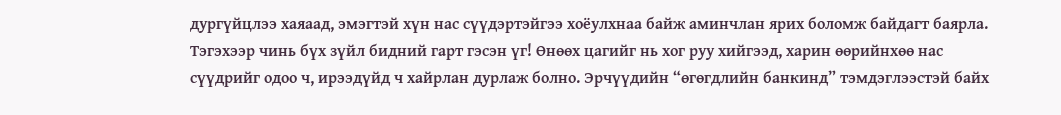дургүйцлээ хаяаад, эмэгтэй хүн нас сүүдэртэйгээ хоёулхнаа байж аминчлан ярих боломж байдагт баярла. Тэгэхээр чинь бүх зүйл бидний гарт гэсэн үг! Өнөөх цагийг нь хог руу хийгээд, харин өөрийнхөө нас сүүдрийг одоо ч, ирээдүйд ч хайрлан дурлаж болно. Эрчүүдийн “өгөгдлийн банкинд” тэмдэглээстэй байх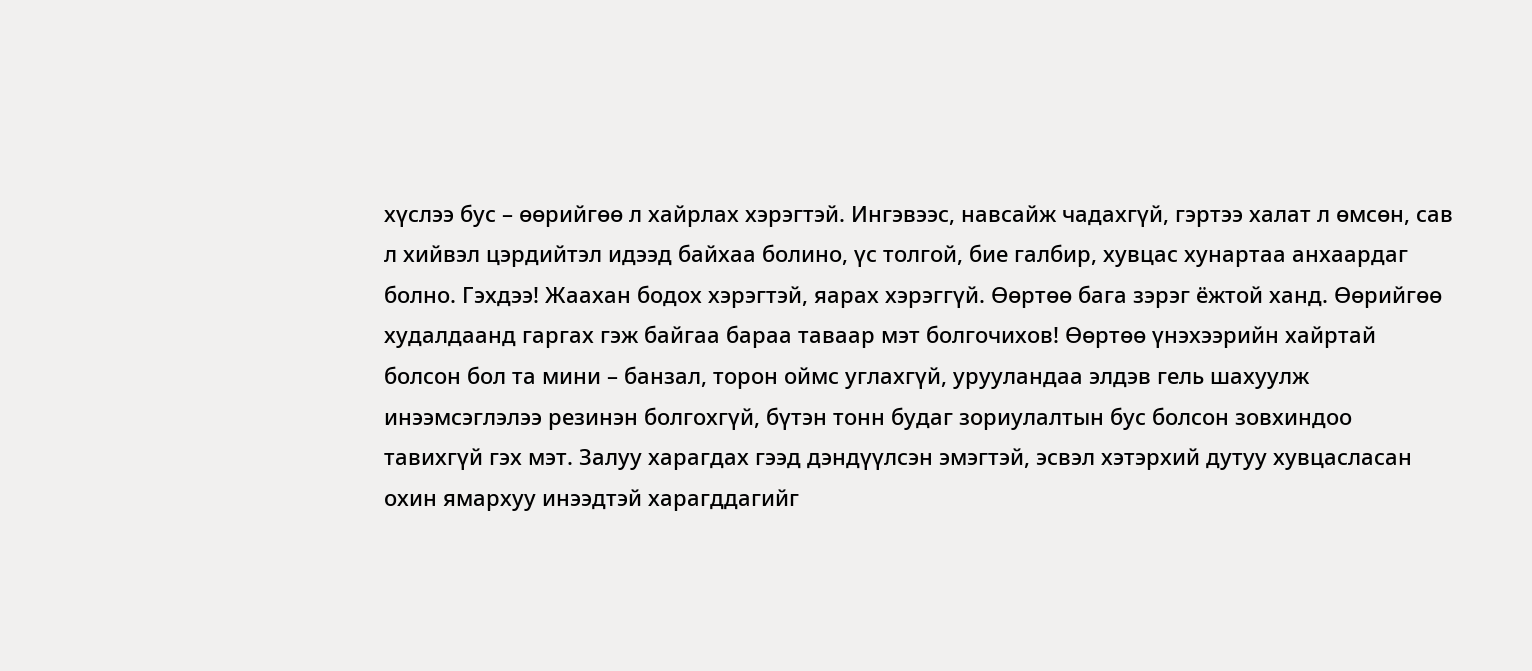хүслээ бус – өөрийгөө л хайрлах хэрэгтэй. Ингэвээс, навсайж чадахгүй, гэртээ халат л өмсөн, сав л хийвэл цэрдийтэл идээд байхаа болино, үс толгой, бие галбир, хувцас хунартаа анхаардаг болно. Гэхдээ! Жаахан бодох хэрэгтэй, яарах хэрэггүй. Өөртөө бага зэрэг ёжтой ханд. Өөрийгөө худалдаанд гаргах гэж байгаа бараа таваар мэт болгочихов! Өөртөө үнэхээрийн хайртай болсон бол та мини – банзал, торон оймс углахгүй, урууландаа элдэв гель шахуулж инээмсэглэлээ резинэн болгохгүй, бүтэн тонн будаг зориулалтын бус болсон зовхиндоо тавихгүй гэх мэт. Залуу харагдах гээд дэндүүлсэн эмэгтэй, эсвэл хэтэрхий дутуу хувцасласан охин ямархуу инээдтэй харагддагийг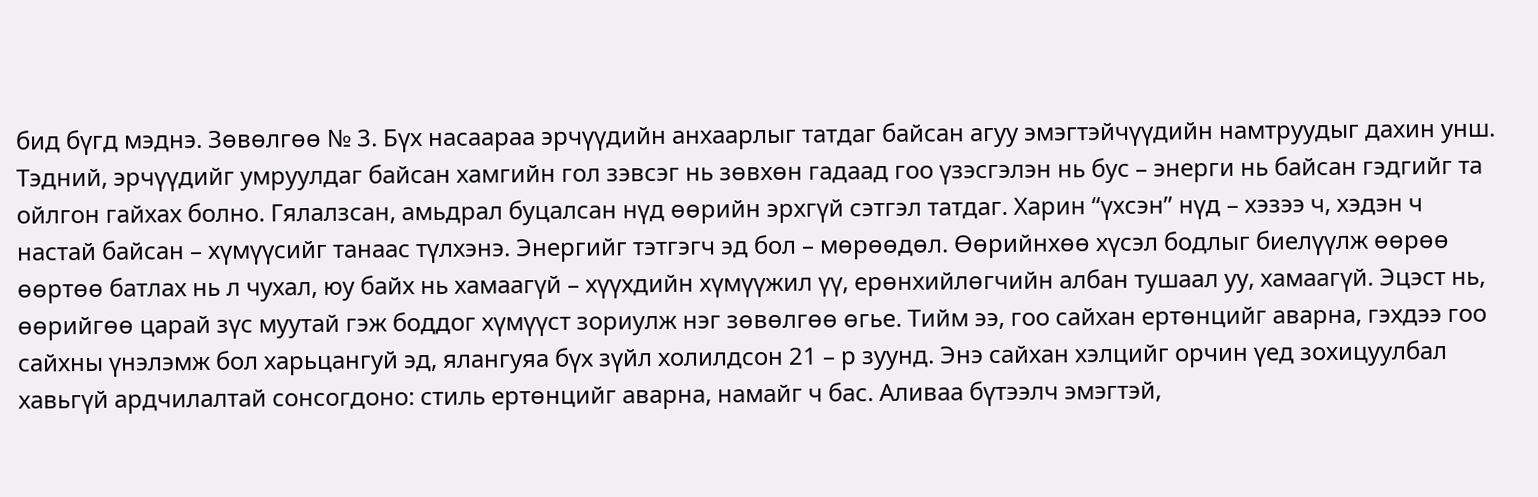бид бүгд мэднэ. Зөвөлгөө № 3. Бүх насаараа эрчүүдийн анхаарлыг татдаг байсан агуу эмэгтэйчүүдийн намтруудыг дахин унш. Тэдний, эрчүүдийг умруулдаг байсан хамгийн гол зэвсэг нь зөвхөн гадаад гоо үзэсгэлэн нь бус – энерги нь байсан гэдгийг та ойлгон гайхах болно. Гялалзсан, амьдрал буцалсан нүд өөрийн эрхгүй сэтгэл татдаг. Харин “үхсэн” нүд – хэзээ ч, хэдэн ч настай байсан – хүмүүсийг танаас түлхэнэ. Энергийг тэтгэгч эд бол – мөрөөдөл. Өөрийнхөө хүсэл бодлыг биелүүлж өөрөө өөртөө батлах нь л чухал, юу байх нь хамаагүй – хүүхдийн хүмүүжил үү, ерөнхийлөгчийн албан тушаал уу, хамаагүй. Эцэст нь, өөрийгөө царай зүс муутай гэж боддог хүмүүст зориулж нэг зөвөлгөө өгье. Тийм ээ, гоо сайхан ертөнцийг аварна, гэхдээ гоо сайхны үнэлэмж бол харьцангуй эд, ялангуяа бүх зүйл холилдсон 21 – р зуунд. Энэ сайхан хэлцийг орчин үед зохицуулбал хавьгүй ардчилалтай сонсогдоно: стиль ертөнцийг аварна, намайг ч бас. Аливаа бүтээлч эмэгтэй,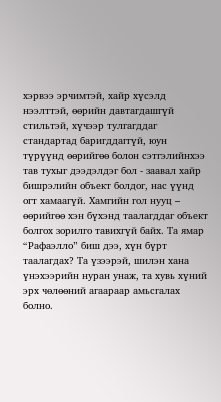хэрвээ эрчимтэй, хайр хүсэлд нээлттэй, өөрийн давтагдашгүй стильтэй, хүчээр тулгагддаг стандартад баригддаггүй, юун түрүүнд өөрийгөө болон сэтгэлийнхээ тав тухыг дээдэлдэг бол - заавал хайр бишрэлийн объект болдог, нас үүнд огт хамаагүй. Хамгийн гол нууц – өөрийгөө хэн бүхэнд таалагддаг объект болгох зорилго тавихгүй байх. Та ямар “Рафаэлло” биш дээ, хүн бүрт таалагдах? Та үзээрэй, шилэн хана үнэхээрийн нуран унаж, та хувь хүний эрх чөлөөний агаараар амьсгалах болно.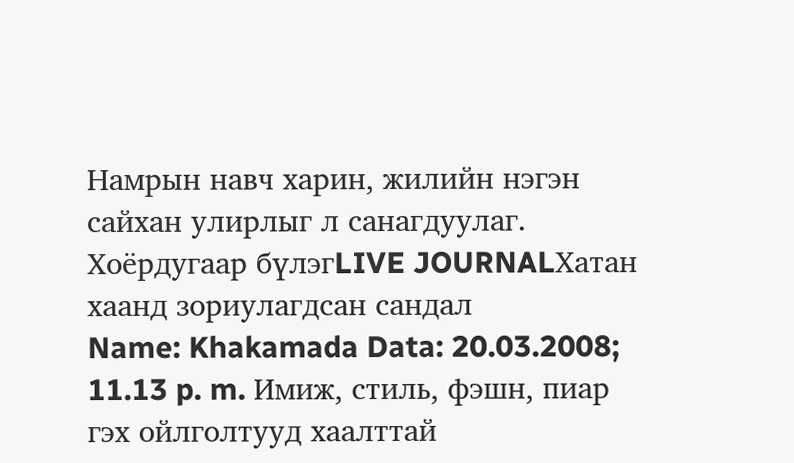Намрын навч харин, жилийн нэгэн сайхан улирлыг л санагдуулаг. Хоёрдугаар бүлэгLIVE JOURNALХатан хаанд зориулагдсан сандал
Name: Khakamada Data: 20.03.2008; 11.13 p. m. Имиж, стиль, фэшн, пиар гэх ойлголтууд хаалттай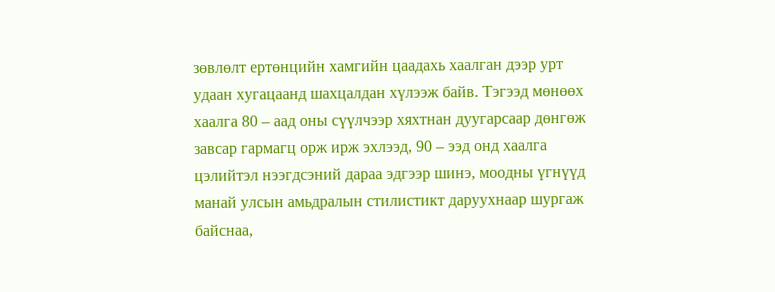зөвлөлт ертөнцийн хамгийн цаадахь хаалган дээр урт удаан хугацаанд шахцалдан хүлээж байв. Тэгээд мөнөөх хаалга 80 – аад оны сүүлчээр хяхтнан дуугарсаар дөнгөж завсар гармагц орж ирж эхлээд, 90 – ээд онд хаалга цэлийтэл нээгдсэний дараа эдгээр шинэ, моодны үгнүүд манай улсын амьдралын стилистикт даруухнаар шургаж байснаа,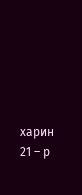харин 21 – р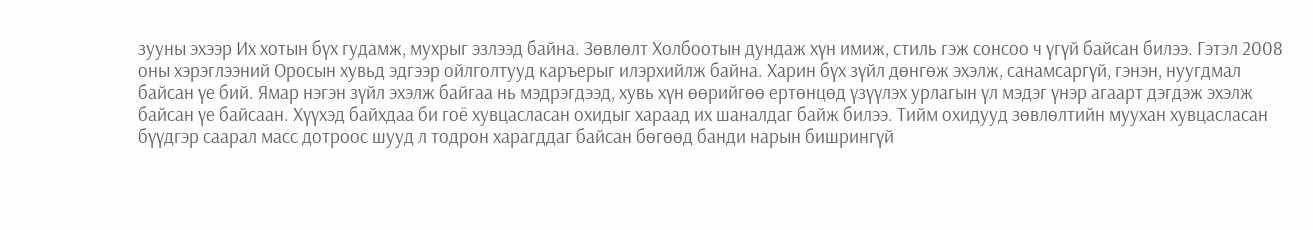зууны эхээр Их хотын бүх гудамж, мухрыг эзлээд байна. Зөвлөлт Холбоотын дундаж хүн имиж, стиль гэж сонсоо ч үгүй байсан билээ. Гэтэл 2008 оны хэрэглээний Оросын хувьд эдгээр ойлголтууд каръерыг илэрхийлж байна. Харин бүх зүйл дөнгөж эхэлж, санамсаргүй, гэнэн, нуугдмал байсан үе бий. Ямар нэгэн зүйл эхэлж байгаа нь мэдрэгдээд, хувь хүн өөрийгөө ертөнцөд үзүүлэх урлагын үл мэдэг үнэр агаарт дэгдэж эхэлж байсан үе байсаан. Хүүхэд байхдаа би гоё хувцасласан охидыг хараад их шаналдаг байж билээ. Тийм охидууд зөвлөлтийн муухан хувцасласан бүүдгэр саарал масс дотроос шууд л тодрон харагддаг байсан бөгөөд банди нарын бишрингүй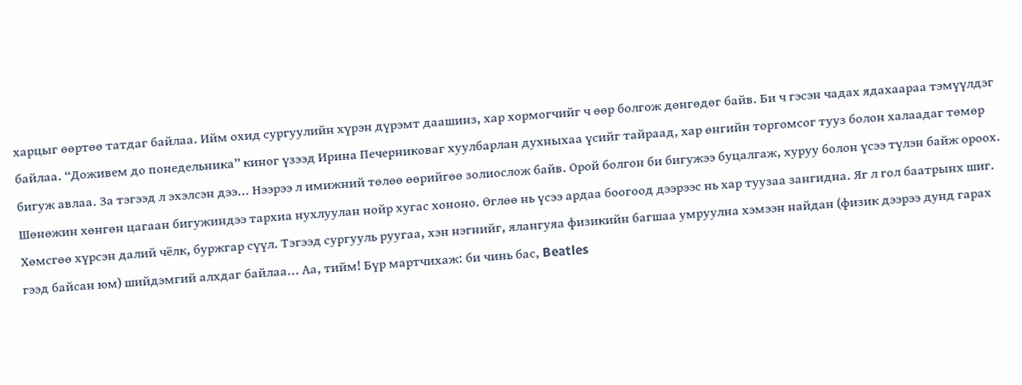харцыг өөртөө татдаг байлаа. Ийм охид сургуулийн хүрэн дүрэмт даашинз, хар хормогчийг ч өөр болгож дөнгөдөг байв. Би ч гэсэн чадах ядахаараа тэмүүлдэг байлаа. “Доживем до понедельника” киног үзээд Ирина Печерниковаг хуулбарлан духныхаа үсийг тайраад, хар өнгийн торгомсог тууз болон халаадаг төмөр бигуж авлаа. За тэгээд л эхэлсэн дээ... Нээрээ л имижний төлөө өөрийгөө золиослож байв. Орой болгон би бигужээ буцалгаж, хуруу болон үсээ түлэн байж ороох. Шөнөжин хөнгөн цагаан бигужиндээ тархиа нухлуулан нойр хугас хононо. Өглөө нь үсээ ардаа боогоод дээрээс нь хар туузаа зангидна. Яг л гол баатрынх шиг. Хөмсгөө хүрсэн далий чёлк, буржгар сүүл. Тэгээд сургууль руугаа, хэн нэгнийг, ялангуяа физикийн багшаа умруулна хэмээн найдан (физик дээрээ дунд гарах гээд байсан юм) шийдэмгий алхдаг байлаа... Аа, тийм! Бүр мартчихаж: би чинь бас, Beatles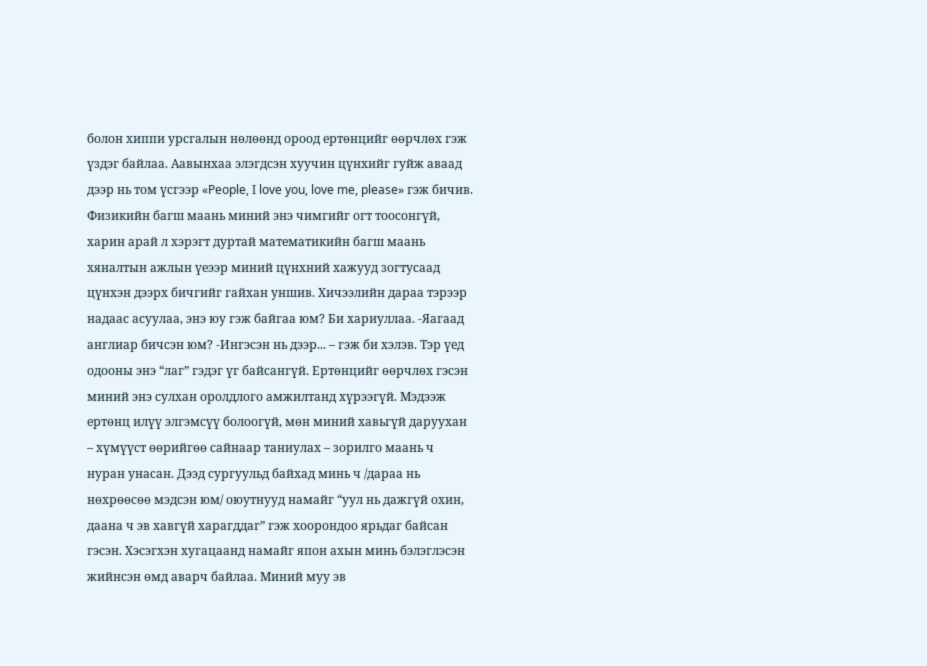болон хиппи урсгалын нөлөөнд ороод ертөнцийг өөрчлөх гэж үздэг байлаа. Аавынхаа элэгдсэн хуучин цүнхийг гуйж аваад дээр нь том үсгээр «People, I love you, love me, please» гэж бичив. Физикийн багш маань миний энэ чимгийг огт тоосонгүй, харин арай л хэрэгт дуртай математикийн багш маань хяналтын ажлын үеээр миний цүнхний хажууд зогтусаад цүнхэн дээрх бичгийг гайхан уншив. Хичээлийн дараа тэрээр надаас асуулаа, энэ юу гэж байгаа юм? Би хариуллаа. -Яагаад англиар бичсэн юм? -Ингэсэн нь дээр... – гэж би хэлэв. Тэр үед одооны энэ “лаг” гэдэг үг байсангүй. Ертөнцийг өөрчлөх гэсэн миний энэ сулхан оролдлого амжилтанд хүрээгүй. Мэдээж ертөнц илүү элгэмсүү болоогүй, мөн миний хавьгүй даруухан – хүмүүст өөрийгөө сайнаар таниулах – зорилго маань ч нуран унасан. Дээд сургуульд байхад минь ч /дараа нь нөхрөөсөө мэдсэн юм/ оюутнууд намайг “уул нь дажгүй охин, даана ч эв хавгүй харагддаг” гэж хоорондоо ярьдаг байсан гэсэн. Хэсэгхэн хугацаанд намайг япон ахын минь бэлэглэсэн жийнсэн өмд аварч байлаа. Миний муу эв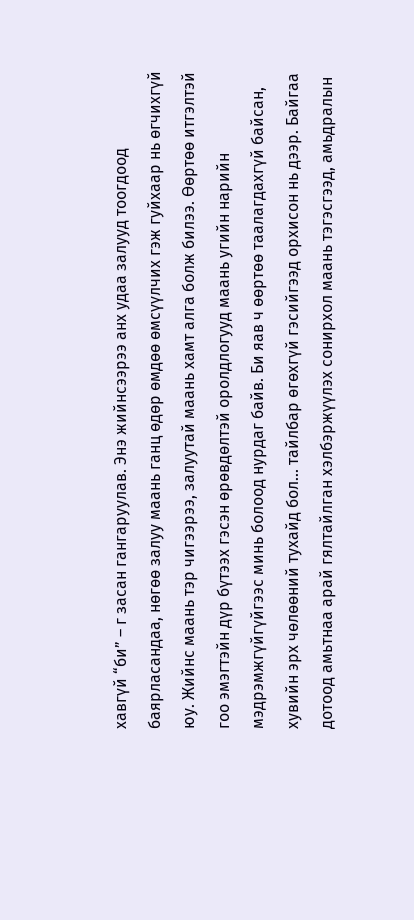хавгүй “би” – г засан гангаруулав. Энэ жийнсээрээ анх удаа залууд тоогдоод баярласандаа, нөгөө залуу маань ганц өдөр өмдөө өмсүүлчих гэж гуйхаар нь өгчихгүй юу. Жийнс маань тэр чигээрээ, залуутай маань хамт алга болж билээ. Өөртөө итгэлтэй гоо эмэгтэйн дүр бүтээх гэсэн өрөвдөлтэй оролдлогууд маань угийн нарийн мэдрэмжгүйгүйгээс минь болоод нурдаг байв. Би яав ч өөртөө таалагдахгүй байсан, хувийн эрх чөлөөний тухайд бол... тайлбар өгөхгүй гэсийгээд орхисон нь дээр. Байгаа дотоод амьтнаа арай гялтайлган хэлбэржүүлэх сонирхол маань тэгэсгээд, амьдралын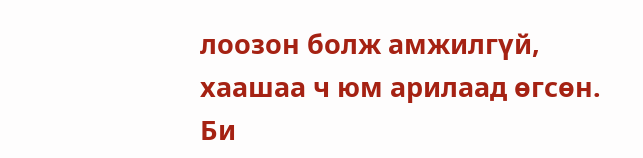лоозон болж амжилгүй, хаашаа ч юм арилаад өгсөн. Би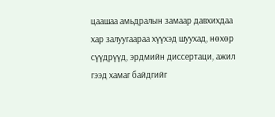цаашаа амьдралын замаар давхихдаа хар залуугаараа хүүхэд шуухад, нөхөр сүүдрүүд, эрдмийн диссертаци, ажил гээд хамаг байдгийг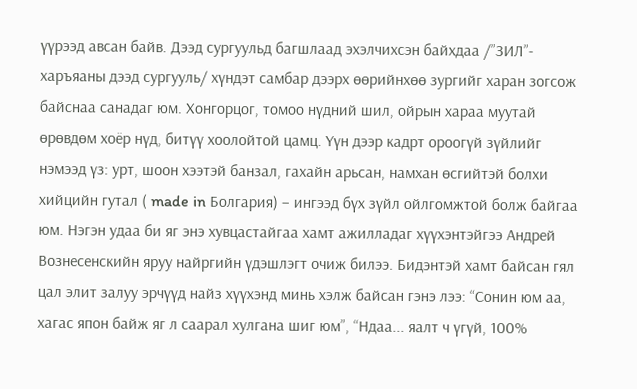үүрээд авсан байв. Дээд сургуульд багшлаад эхэлчихсэн байхдаа /”ЗИЛ”- харъяаны дээд сургууль/ хүндэт самбар дээрх өөрийнхөө зургийг харан зогсож байснаа санадаг юм. Хонгорцог, томоо нүдний шил, ойрын хараа муутай өрөвдөм хоёр нүд, битүү хоолойтой цамц. Үүн дээр кадрт ороогүй зүйлийг нэмээд үз: урт, шоон хээтэй банзал, гахайн арьсан, намхан өсгийтэй болхи хийцийн гутал ( made in Болгария) – ингээд бүх зүйл ойлгомжтой болж байгаа юм. Нэгэн удаа би яг энэ хувцастайгаа хамт ажилладаг хүүхэнтэйгээ Андрей Вознесенскийн яруу найргийн үдэшлэгт очиж билээ. Бидэнтэй хамт байсан гял цал элит залуу эрчүүд найз хүүхэнд минь хэлж байсан гэнэ лээ: “Сонин юм аа, хагас япон байж яг л саарал хулгана шиг юм”, “Ндаа... яалт ч үгүй, 100%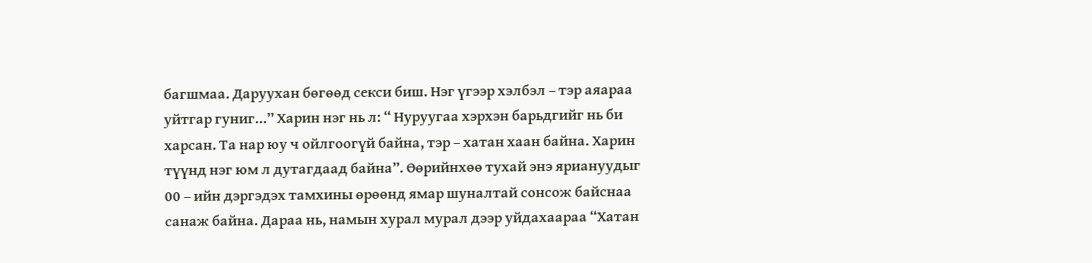багшмаа. Даруухан бөгөөд секси биш. Нэг үгээр хэлбэл – тэр аяараа уйтгар гуниг...” Харин нэг нь л: “ Нуруугаа хэрхэн барьдгийг нь би харсан. Та нар юу ч ойлгоогүй байна, тэр – хатан хаан байна. Харин түүнд нэг юм л дутагдаад байна”. Өөрийнхөө тухай энэ яриануудыг 00 – ийн дэргэдэх тамхины өрөөнд ямар шуналтай сонсож байснаа санаж байна. Дараа нь, намын хурал мурал дээр уйдахаараа “Хатан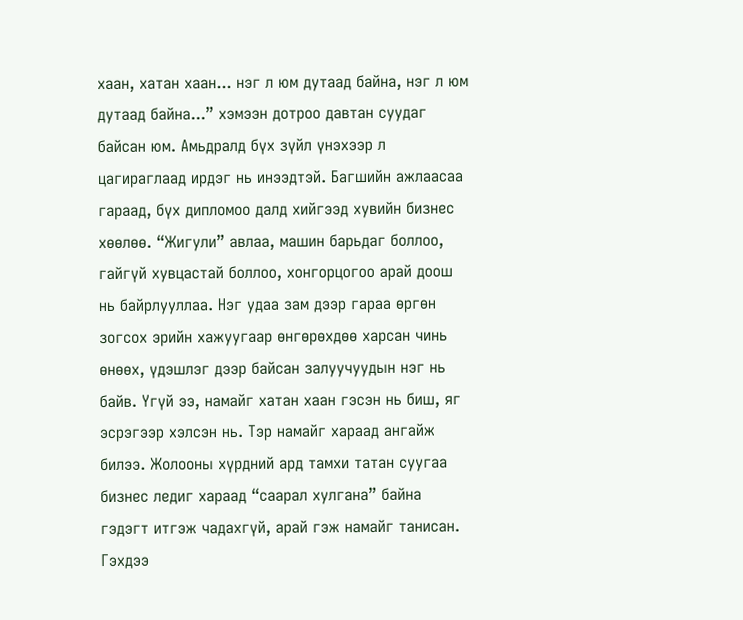хаан, хатан хаан... нэг л юм дутаад байна, нэг л юм дутаад байна...” хэмээн дотроо давтан суудаг байсан юм. Амьдралд бүх зүйл үнэхээр л цагираглаад ирдэг нь инээдтэй. Багшийн ажлаасаа гараад, бүх дипломоо далд хийгээд хувийн бизнес хөөлөө. “Жигули” авлаа, машин барьдаг боллоо, гайгүй хувцастай боллоо, хонгорцогоо арай доош нь байрлууллаа. Нэг удаа зам дээр гараа өргөн зогсох эрийн хажуугаар өнгөрөхдөө харсан чинь өнөөх, үдэшлэг дээр байсан залуучуудын нэг нь байв. Үгүй ээ, намайг хатан хаан гэсэн нь биш, яг эсрэгээр хэлсэн нь. Тэр намайг хараад ангайж билээ. Жолооны хүрдний ард тамхи татан суугаа бизнес ледиг хараад “саарал хулгана” байна гэдэгт итгэж чадахгүй, арай гэж намайг танисан. Гэхдээ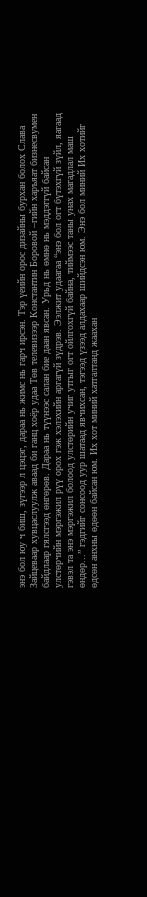энэ бол юу ч биш, зүгээр л цэцэг, дараа нь жимс нь гарч ирсэн. Тэр үеийн орос дизайны бурхан болох Слава Зайцеваар хувцаслуулж аваад би ганц хоёр удаа Төв телевизээр Константин Боровой –гийн харъяат бизнесвумен байдлаар гялсгээд өнгөрөв. Дараа нь түүнээс салан бие даан явсан. Урьд нь өмнө нь мэддэггүй байсан улстөрчийн мэргэжил рүү орох гэж хэлэхийн аргагүй зүдрэв. Ээлжит удаагаа “энэ бол огт бүтэхгүй зүйл, яагаад гэвэл та энэ мэргэжил болоод улстөрийн учиг утгыг огт ойлгохгүй байна, тиймээс таны унах магадлал маш өндөр...” гэдгийг сонсоод уур шатаад явчихсан, тэгээд үзээд алдахаар шийдсэн юм. Энэ бол миний Их хотийг өдсөн анхны өдөөн байсан юм. Их хот миний хатгалтанд жаахан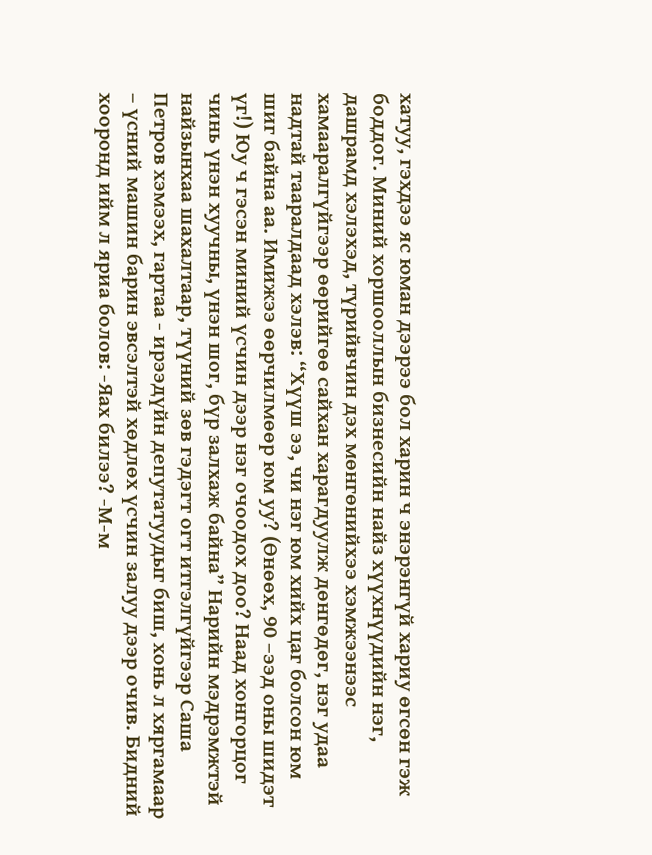хатуу, гэхдээ яс юман дээрээ бол харин ч энэрэнгүй хариу өгсөн гэж боддог. Миний хоршооллын бизнесийн найз хүүхнүүдийн нэг, дашрамд хэлэхэд, түрийвчин дэх мөнгөнийхээ хэмжээнээс хамааралгүйгээр өөрийгөө сайхан харагдуулж дөнгөдөг, нэг удаа надтай тааралдаад хэлэв: “Хүүш ээ, чи нэг юм хийх цаг болсон юм шиг байна аа. Имижээ өөрчилмөөр юм уу? (Өнөөх, 90 –ээд оны шидэт үг!) Юу ч гэсэн миний үсчин дээр нэг очоодох доо? Наад хонгорцог чинь үнэн хуучны, үнэн шог, бүр залхаж байна” Нарийн мэдрэмжтэй найзынхаа шахалтаар, түүний зөв гэдэгт огт итгэлгүйгээр Саша Петров хэмээх, гартаа - ирээдүйн депутатуудыг биш, хонь л хяргамаар – үсний машин барин эвсэлтэй хөдлөх үсчин залуу дээр очив. Бидний хооронд ийм л яриа болов: -Яах билээ? -М-м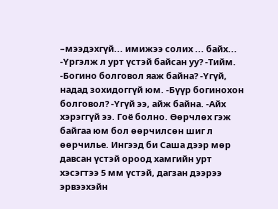–мээдэхгүй... имижээ солих ... байх... -Үргэлж л урт үстэй байсан уу? -Тийм. -Богино болговол яаж байна? -Үгүй, надад зохидоггүй юм. -Бүүр богинохон болговол? -Үгүй ээ, айж байна. -Айх хэрэггүй ээ. Гоё болно. Өөрчлөх гэж байгаа юм бол өөрчилсөн шиг л өөрчилье. Ингээд би Саша дээр мөр давсан үстэй ороод хамгийн урт хэсэгтээ 5 мм үстэй, дагзан дээрээ эрвээхэйн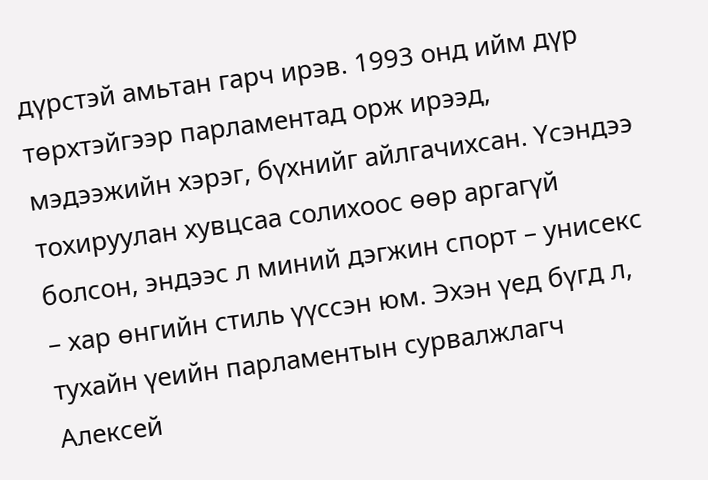дүрстэй амьтан гарч ирэв. 1993 онд ийм дүр төрхтэйгээр парламентад орж ирээд, мэдээжийн хэрэг, бүхнийг айлгачихсан. Үсэндээ тохируулан хувцсаа солихоос өөр аргагүй болсон, эндээс л миний дэгжин спорт – унисекс – хар өнгийн стиль үүссэн юм. Эхэн үед бүгд л, тухайн үеийн парламентын сурвалжлагч Алексей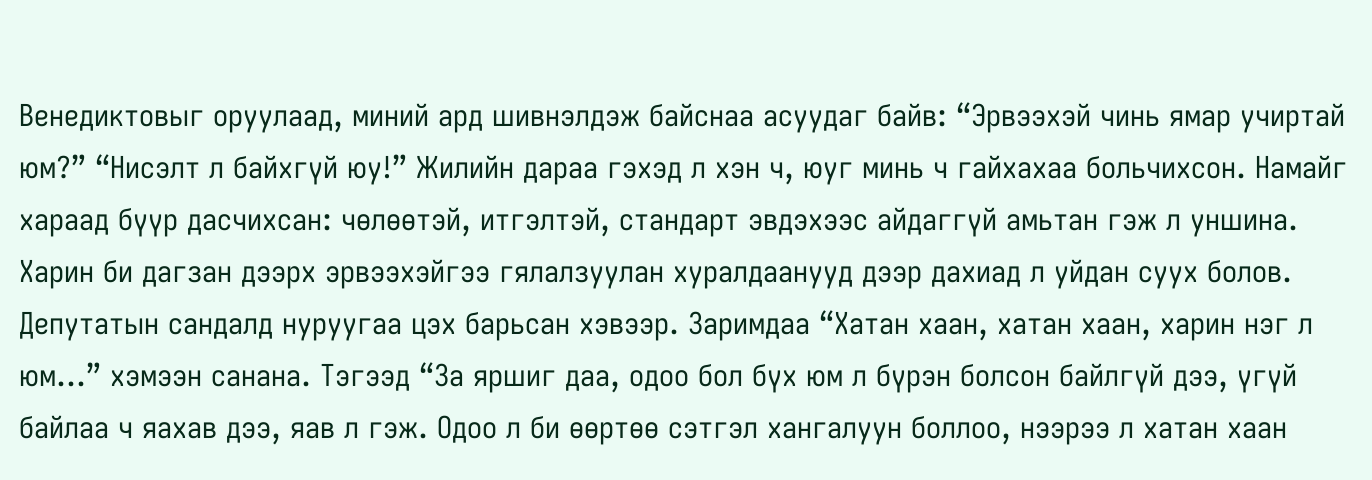Венедиктовыг оруулаад, миний ард шивнэлдэж байснаа асуудаг байв: “Эрвээхэй чинь ямар учиртай юм?” “Нисэлт л байхгүй юу!” Жилийн дараа гэхэд л хэн ч, юуг минь ч гайхахаа больчихсон. Намайг хараад бүүр дасчихсан: чөлөөтэй, итгэлтэй, стандарт эвдэхээс айдаггүй амьтан гэж л уншина. Харин би дагзан дээрх эрвээхэйгээ гялалзуулан хуралдаанууд дээр дахиад л уйдан суух болов. Депутатын сандалд нуруугаа цэх барьсан хэвээр. Заримдаа “Хатан хаан, хатан хаан, харин нэг л юм...” хэмээн санана. Тэгээд “За яршиг даа, одоо бол бүх юм л бүрэн болсон байлгүй дээ, үгүй байлаа ч яахав дээ, яав л гэж. Одоо л би өөртөө сэтгэл хангалуун боллоо, нээрээ л хатан хаан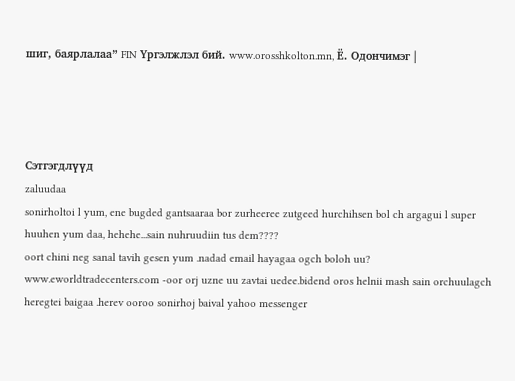шиг, баярлалаа” FIN Үргэлжлэл бий. www.orosshkolton.mn, Ё. Одончимэг |




Сэтгэгдлүүд
zaluudaa
sonirholtoi l yum, ene bugded gantsaaraa bor zurheeree zutgeed hurchihsen bol ch argagui l super huuhen yum daa, hehehe...sain nuhruudiin tus dem????
oort chini neg sanal tavih gesen yum .nadad email hayagaa ogch boloh uu? www.eworldtradecenters.com -oor orj uzne uu zavtai uedee.bidend oros helnii mash sain orchuulagch heregtei baigaa .herev ooroo sonirhoj baival yahoo messenger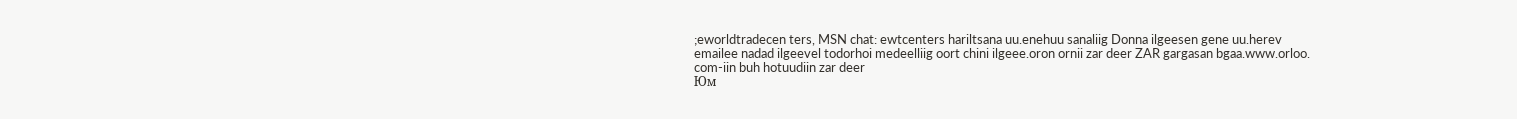;eworldtradecen ters, MSN chat: ewtcenters hariltsana uu.enehuu sanaliig Donna ilgeesen gene uu.herev emailee nadad ilgeevel todorhoi medeelliig oort chini ilgeee.oron ornii zar deer ZAR gargasan bgaa.www.orloo. com-iin buh hotuudiin zar deer
Юм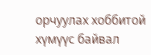орчуулах хоббитой хүмүүс байвал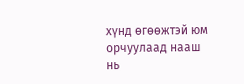хүнд өгөөжтэй юм орчуулаад нааш нь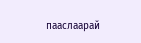пааслаарай